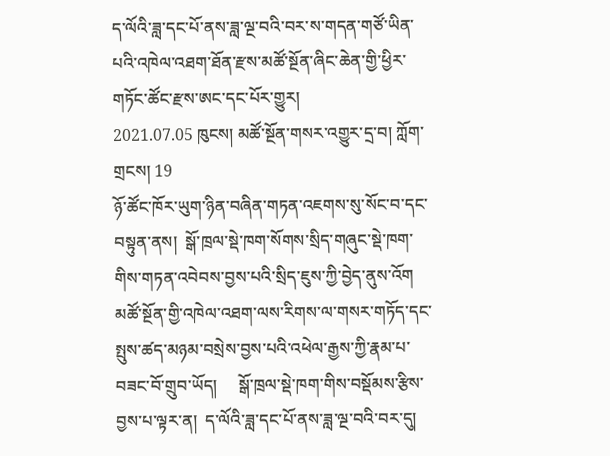ད་ལོའི་ཟླ་དང་པོ་ནས་ཟླ་ལྔ་བའི་བར་ས་གདན་གཙོ་ཡིན་པའི་འཁེལ་འཐག་ཐོན་རྫས་མཚོ་སྔོན་ཞིང་ཆེན་གྱི་ཕྱིར་གཏོང་ཚོང་རྫས་ཨང་དང་པོར་གྱུར།
2021.07.05 ཁུངས། མཚོ་སྔོན་གསར་འགྱུར་དྲ་བ། ཀློག་གྲངས། 19
ཉོ་ཚོང་ཁོར་ཡུག་ཉིན་བཞིན་གཏན་འཇགས་སུ་སོང་བ་དང་བསྟུན་ནས།  སྒོ་ཁྲལ་སྡེ་ཁག་སོགས་སྲིད་གཞུང་སྡེ་ཁག་གིས་གཏན་འབེབས་བྱས་པའི་སྲིད་ཇུས་ཀྱི་བྱེད་ནུས་འོག    མཚོ་སྔོན་གྱི་འཁེལ་འཐག་ལས་རིགས་ལ་གསར་གཏོད་དང་སྤུས་ཚད་མཉམ་བསྲེས་བྱས་པའི་འཕེལ་རྒྱས་ཀྱི་རྣམ་པ་བཟང་བོ་གྲུབ་ཡོད།     སྒོ་ཁྲལ་སྡེ་ཁག་གིས་བསྡོམས་རྩིས་བྱས་པ་ལྟར་ན།  ད་ལོའི་ཟླ་དང་པོ་ནས་ཟླ་ལྔ་བའི་བར་དུ།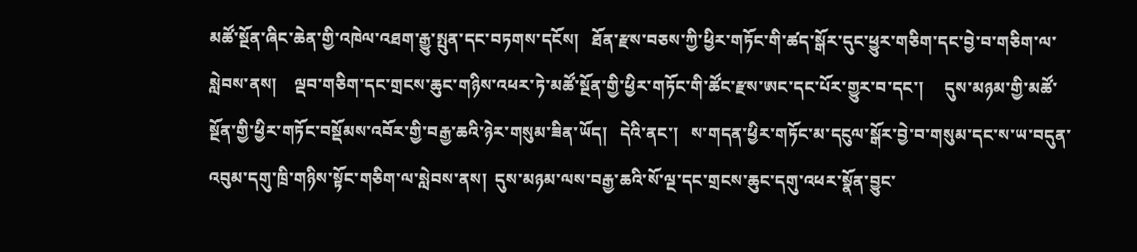མཚོ་སྔོན་ཞིང་ཆེན་གྱི་འཁེལ་འཐག་རྒྱུ་སྤུན་དང་བཏགས་དངོས།   ཐོན་རྫས་བཅས་ཀྱི་ཕྱིར་གཏོང་གི་ཚད་སྒོར་དུང་ཕྱུར་གཅིག་དང་བྱེ་བ་གཅིག་ལ་སླེབས་ནས།    ལྡབ་གཅིག་དང་གྲངས་ཆུང་གཉིས་འཕར་ཏེ་མཚོ་སྔོན་གྱི་ཕྱིར་གཏོང་གི་ཚོང་རྫས་ཨང་དང་པོར་གྱུར་བ་དང་།     དུས་མཉམ་གྱི་མཚོ་སྔོན་གྱི་ཕྱིར་གཏོང་བསྡོམས་འབོར་གྱི་བརྒྱ་ཆའི་ཉེར་གསུམ་ཟིན་ཡོད།   དེའི་ནང་།   ས་གདན་ཕྱིར་གཏོང་མ་དངུལ་སྒོར་བྱེ་བ་གསུམ་དང་ས་ཡ་བདུན་འབུམ་དགུ་ཁྲི་གཉིས་སྟོང་གཅིག་ལ་སླེབས་ནས།  དུས་མཉམ་ལས་བརྒྱ་ཆའི་སོ་ལྔ་དང་གྲངས་ཆུང་དགུ་འཕར་སྣོན་བྱུང་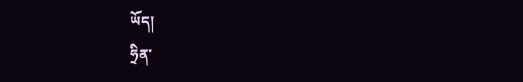ཡོད།
ཧྲིན་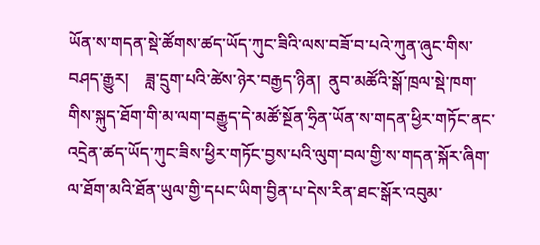ཡོན་ས་གདན་སྡེ་ཚོགས་ཚད་ཡོད་ཀུང་ཟིའི་ལས་བཟོ་བ་པའེ་ཀུན་ཞུང་གིས་བཤད་རྒྱུར།    ཟླ་དྲུག་པའི་ཚེས་ཉེར་བརྒྱད་ཉིན།  ནུབ་མཚོའི་སྒོ་ཁྲལ་སྡེ་ཁག་གིས་སྐུད་ཐོག་གི་མ་ལག་བརྒྱུད་དེ་མཚོ་སྔོན་ཧྲིན་ཡོན་ས་གདན་ཕྱིར་གཏོང་ནང་འདྲེན་ཚད་ཡོད་ཀུང་ཟིས་ཕྱིར་གཏོང་བྱས་པའི་ལུག་བལ་གྱི་ས་གདན་སྐོར་ཞིག་ལ་ཐོག་མའི་ཐོན་ཡུལ་གྱི་དཔང་ཡིག་བྱིན་པ་དེས་རིན་ཐང་སྒོར་འབུམ་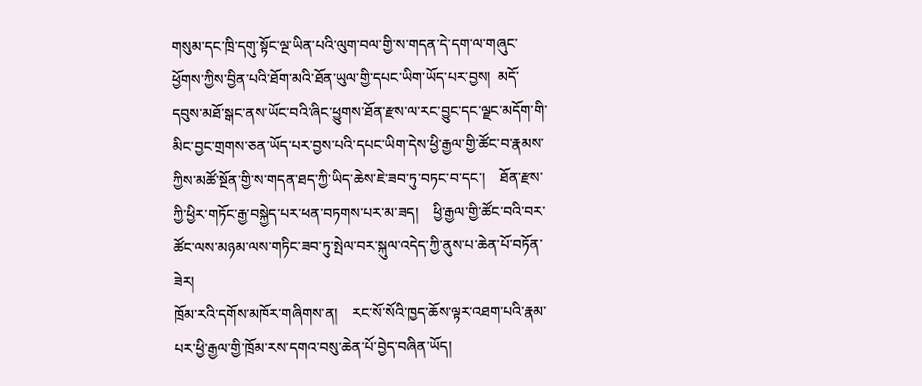གསུམ་དང་ཁྲི་དགུ་སྟོང་ལྔ་ཡིན་པའི་ལུག་བལ་གྱི་ས་གདན་དེ་དག་ལ་གཞུང་ཕྱོགས་ཀྱིས་བྱིན་པའི་ཐོག་མའི་ཐོན་ཡུལ་གྱི་དཔང་ཡིག་ཡོད་པར་བྱས།  མདོ་དབུས་མཐོ་སྒང་ནས་ཡོང་བའི་ཞིང་ཕྱུགས་ཐོན་རྫས་ལ་རང་བྱུང་དང་ལྗང་མདོག་གི་མིང་བྱང་གྲགས་ཅན་ཡོད་པར་བྱས་པའི་དཔང་ཡིག་དེས་ཕྱི་རྒྱལ་གྱི་ཚོང་བ་རྣམས་ཀྱིས་མཚོ་སྔོན་གྱི་ས་གདན་ཐད་ཀྱི་ཡིད་ཆེས་ཇེ་ཟབ་ཏུ་བཏང་བ་དང་།    ཐོན་རྫས་ཀྱི་ཕྱིར་གཏོང་རྒྱ་བསྐྱེད་པར་ཕན་བཏགས་པར་མ་ཟད།    ཕྱི་རྒྱལ་གྱི་ཚོང་བའི་བར་ཚོང་ལས་མཉམ་ལས་གཏིང་ཟབ་ཏུ་སྤེལ་བར་སྐུལ་འདེད་ཀྱི་ནུས་པ་ཆེན་པོ་བཏོན་ཟེར།
ཁྲོམ་རའི་དགོས་མཁོར་གཞིགས་ན།    རང་སོ་སོའི་ཁྱད་ཆོས་ལྟར་འཐག་པའི་རྣམ་པར་ཕྱི་རྒྱལ་གྱི་ཁྲོམ་རས་དགའ་བསུ་ཆེན་པོ་བྱེད་བཞིན་ཡོད།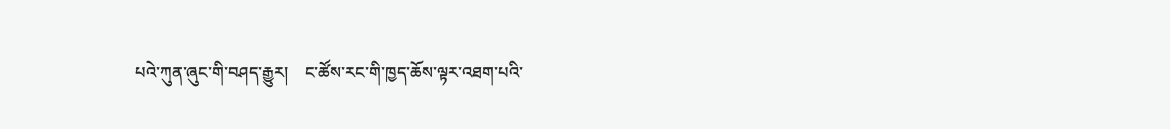པའེ་ཀུན་ཞུང་གི་བཤད་རྒྱུར།    ང་ཚོས་རང་གི་ཁྱད་ཆོས་ལྟར་འཐག་པའི་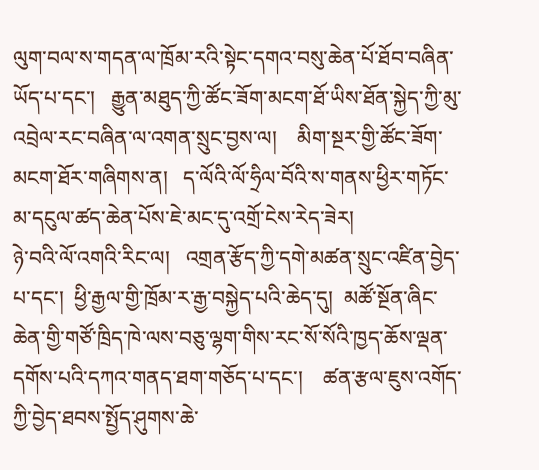ལུག་བལ་ས་གདན་ལ་ཁྲོམ་རའི་སྟེང་དགའ་བསུ་ཆེན་པོ་ཐོབ་བཞིན་ཡོད་པ་དང་།   རྒྱུན་མཐུད་ཀྱི་ཚོང་ཟོག་མངག་ཐོ་ཡིས་ཐོན་སྐྱེད་ཀྱི་མུ་འབྲེལ་རང་བཞིན་ལ་འགན་སྲུང་བྱས་ལ།    མིག་སྔར་གྱི་ཚོང་ཟོག་མངག་ཐོར་གཞིགས་ན།   ད་ལོའི་ལོ་ཧྲིལ་བོའི་ས་གནས་ཕྱིར་གཏོང་མ་དངུལ་ཚད་ཆེན་པོས་ཇེ་མང་དུ་འགྲོ་ངེས་རེད་ཟེར།
ཉེ་བའི་ལོ་འགའི་རིང་ལ།   འགྲན་རྩོད་ཀྱི་དགེ་མཚན་སྲུང་འཛིན་བྱེད་པ་དང་།  ཕྱི་རྒྱལ་གྱི་ཁྲོམ་ར་རྒྱ་བསྐྱེད་པའི་ཆེད་དུ།  མཚོ་སྔོན་ཞིང་ཆེན་གྱི་གཙོ་ཁྲིད་ཁེ་ལས་བཅུ་ལྷག་གིས་རང་སོ་སོའི་ཁྱད་ཆོས་ལྡན་དགོས་པའི་དཀའ་གནད་ཐག་གཅོད་པ་དང་།    ཚན་རྩལ་ཇུས་འགོད་ཀྱི་བྱེད་ཐབས་སྤྱོད་ཤུགས་ཆེ་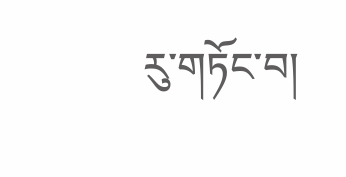རུ་གཏོང་བ།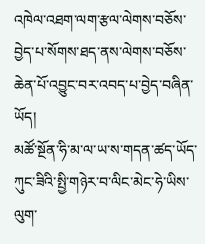འཁེལ་འཐག་ལག་རྩལ་ལེགས་བཅོས་བྱེད་པ་སོགས་ཐད་ནས་ལེགས་བཅོས་ཆེན་པོ་འབྱུང་བར་འབད་པ་བྱེད་བཞིན་ཡོད།
མཚོ་སྔོན་ཧི་མ་ལ་ཡ་ས་གདན་ཚད་ཡོད་ཀུང་ཟིའི་སྤྱི་གཉེར་བ་ལིང་མེང་ཧེ་ཡིས་ལུག་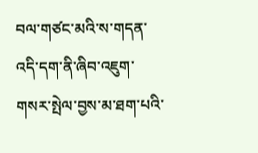བལ་གཙང་མའི་ས་གདན་འདི་དག་ནི་ཞིབ་འཇུག་གསར་སྤེལ་བྱས་མ་ཐག་པའི་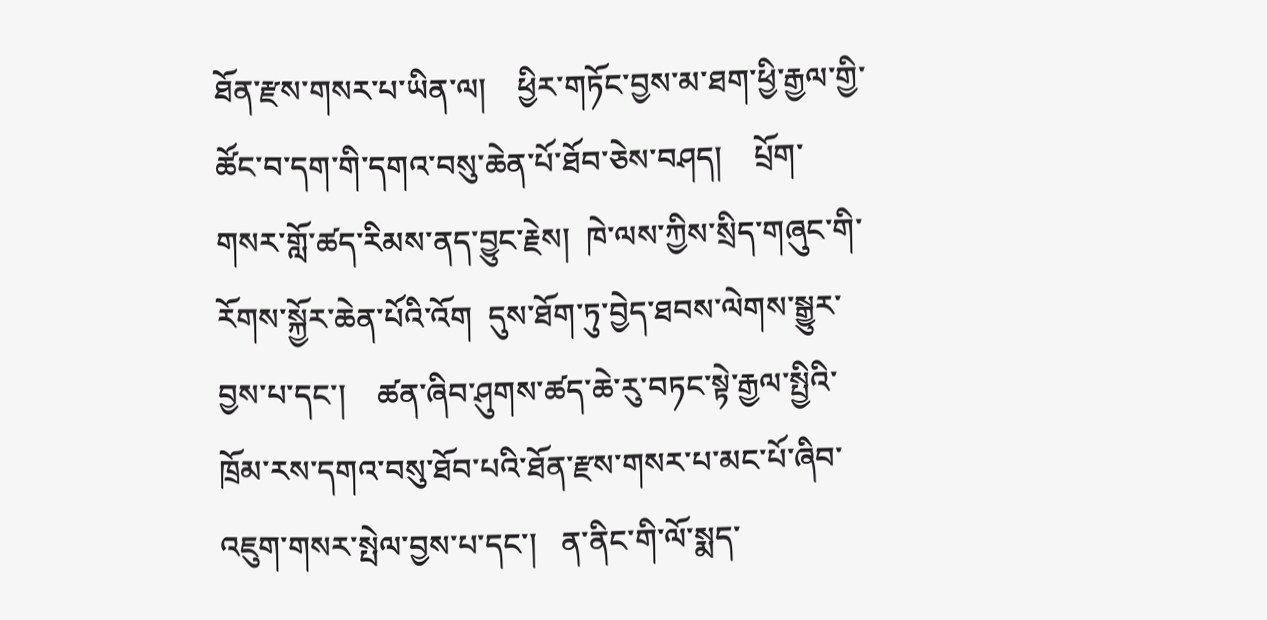ཐོན་རྫས་གསར་པ་ཡིན་ལ།    ཕྱིར་གཏོང་བྱས་མ་ཐག་ཕྱི་རྒྱལ་གྱི་ཚོང་བ་དག་གི་དགའ་བསུ་ཆེན་པོ་ཐོབ་ཅེས་བཤད།    པྲོག་གསར་གློ་ཚད་རིམས་ནད་བྱུང་རྗེས།  ཁེ་ལས་ཀྱིས་སྲིད་གཞུང་གི་རོགས་སྐྱོར་ཆེན་པོའི་འོག  དུས་ཐོག་ཏུ་བྱེད་ཐབས་ལེགས་སྒྱུར་བྱས་པ་དང་།    ཚན་ཞིབ་ཤུགས་ཚད་ཆེ་རུ་བཏང་སྟེ་རྒྱལ་སྤྱིའི་ཁྲོམ་རས་དགའ་བསུ་ཐོབ་པའི་ཐོན་རྫས་གསར་པ་མང་པོ་ཞིབ་འཇུག་གསར་སྤེལ་བྱས་པ་དང་།   ན་ནིང་གི་ལོ་སྨད་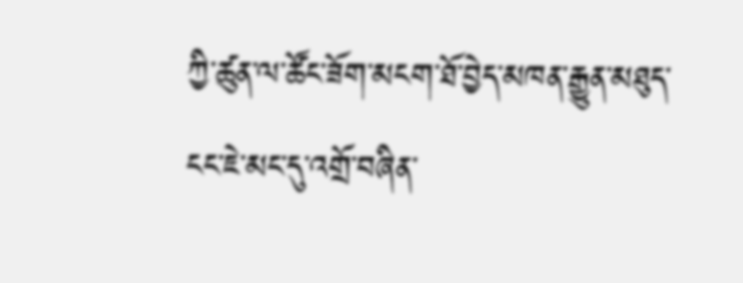ཀྱི་ཚུན་ལ་ཚོང་ཟོག་མངག་ཐོ་བྱེད་མཁན་རྒྱུན་མཐུད་ངང་ཇེ་མང་དུ་འགྲོ་བཞིན་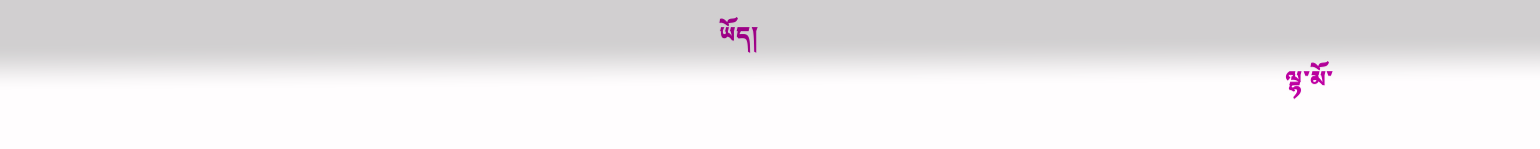ཡོད།
                                                                                                   ལྷ་མོ་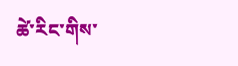ཚེ་རིང་གིས་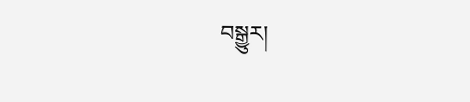བསྒྱུར།